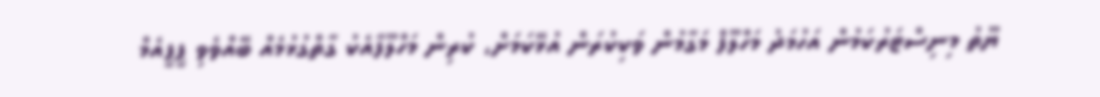ޔޫތު މިނިސްޓަރުކަމުން އަހުމަދު މަހްލޫފް މަގާމުން ވަކިކުރަން އުޅޭކަމަށް، ކުރިން މަހްލޫފާއެކު ގާތްގުޅުމެއް ބޭއްވެވި ޕީޕީއެމް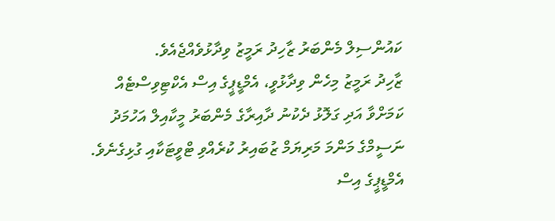ކައުންސިލް މެންބަރު ޒާހިދު ރަމީޒު ވިދާޅުވެއްޖެއެވެ.
ޒާހިދު ރަމީޒު މިހެން ވިދާޅުވީ، އެމްޑީޕީގެ އިސް އެކްޓިވިސްޓެއް ކަމަށްވާ އަދި ގަލޮޅު ދެކުނު ދާއިރާގެ މެންބަރު މީކާއިލް އަހުމަދު ނަސީމްގެ މަންމަ މަރިޔަމް ޒުބައިރު ކުރެއްވި ޓްވީޓަކާއި ގުޅިގެނެވެ.
އެމްޑީޕީގެ އިސް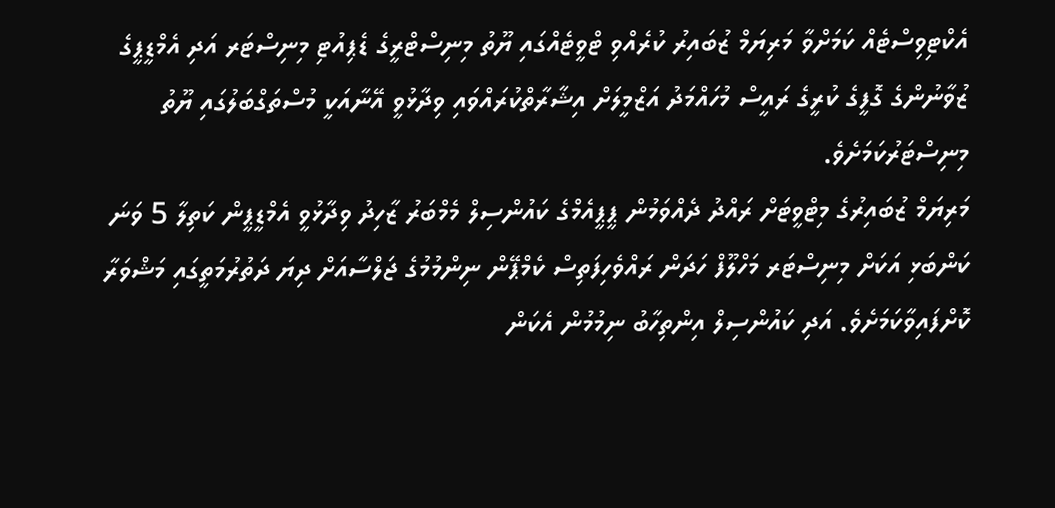އެކްޓިވިސްޓެއް ކަމަށްވާ މަރިޔަމް ޒުބައިރު ކުރެއްވި ޓްވީޓެއްގައި ޔޫތު މިނިސްޓްރީގެ ޑެޕިއުޓި މިނިސްޓަރ އަދި އެމްޑީޕީގެ ޒުވާނުންގެ ގޮފީގެ ކުރީގެ ރައީސް މުހައްމަދު އަޒްމީލަށް އިޝާރާތްކުރައްވައި ވިދާޅުވީ އޭނާއަކީ މުސްތަގްބަލުގައި ޔޫތު މިނިސްޓަރުކަމަށެވެ.
މަރިޔަމް ޒުބައިރުގެ މިޓްވީޓަށް ރައްދު ދެއްވަމުން ޕީޕީއެމްގެ ކައުންސިލް މެމްބަރު ޒާހިދު ވިދާޅުވީ އެމްޑީޕީން ކަތިލާ 5 ވަނަ ކަންބަޅި އަކަށް މިނިސްޓަރ މަހްލޫފް ހަދަން ރައްވެހިފަތިސް ކެމްޕޭން ނިންމުމުގެ ޖަލްސާއަށް ދިޔަ ދަތުރުމަތީގައި މަޝްވަރާ ކޮށްފައިވާކަމަށެވެ. އަދި ކައުންސިލް އިންތިހާބު ނިމުމުން އެކަން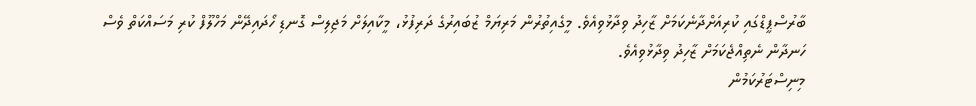ބާރުސްޕީޑްގައި ކުރިއަށްދާނެކަމަށް ޒާހިދު ވިދާޅުވިއެވެ. މީގެއިތުރުން މަރިޔަމް ޒުބައިރުގެ ދަރިފުޅު، މީކާއިލަށް މަޖިލިސް ގޮނޑި ހޯދައިދޭން މަހްލޫފް ކުރި މަސައްކަތް ވެސް ހަނދާން ނެތިއްޖެކަމަށް ޒާހިދު ވިދާޅުވިއެވެ.
މިނިސްޓަރުކަމުން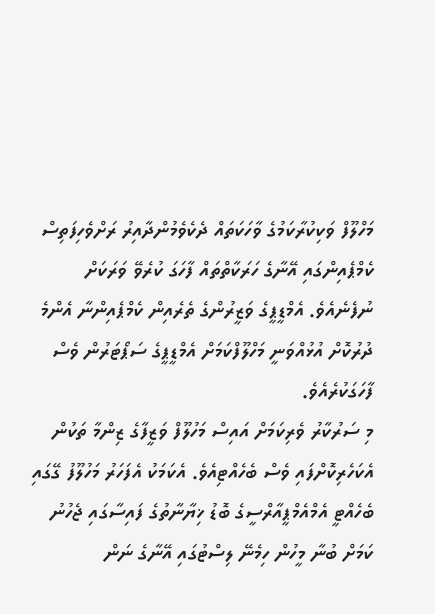މަހްލޫފް ވަކިކުރާކަމުގެ ވާހަކަތައް ދެކެވެމުންދާއިރު ރަށްވެހިފަތިސް ކެމްޕެއިންގައި އޭނާގެ ހަރަކާތްތައް ފާހަގަ ކުރެވޭ ވަރަކަށް ނުފެނެއެވެ. އެމްޑީޕީގެ ވަޒީރުންގެ ތެރެއިން ކެމްޕެއިންނާ އެންމެ ދުރުކޮށް އުޅުއްވަނީ މަހްލޫފްކަމަށް އެމްޑީޕީގެ ސަޕޯޓަރުން ވެސް ފާހަގަކުރެއެވެ.
މި ސަރުކާރު ވެރިކަމަށް އައިސް މަހުލޫފް ވަޒީފާގެ ޒިންމާ ތަކުން އެކަހެރިކޮށްފައި ވެސް ބެހެއްޓިއެވެ. އެކަމަކު އެފަހަރު މަހުލޫފު ގޭގައި ބެހެއްޓީ އެމްއެމްޕީއާރްސީގެ ބޮޑު ޚިޔާނާތުގެ ފައިސާގައި ޖެހުނު ކަމަށް ބުނާ މީހުން ހިމެނޭ ލިސްޓުގައި އޭނާގެ ނަން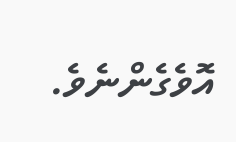އޮވެގެންނެވެ.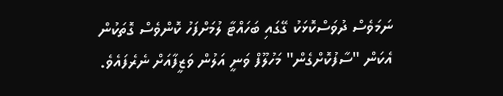ނަމަވެސް ދުވަސްކޮޅަކު ގޭގައި ބަހައްޓާ ލުމަށްފަހު ކޮންވެސް ގޮތަކުން އެކަން "ސާފުކޮށްގެން" މަހުލޫފް ވަނީ އަލުން ވަޒީފާއަށް ނެރެފައެވެ.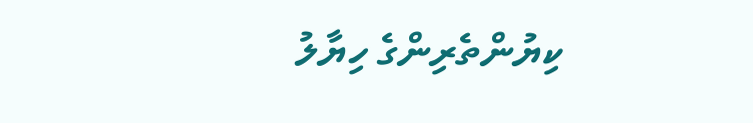ކިޔުންތެރިންގެ ހިޔާލު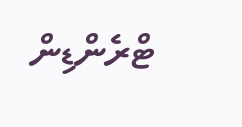ޓްރެންޑިން